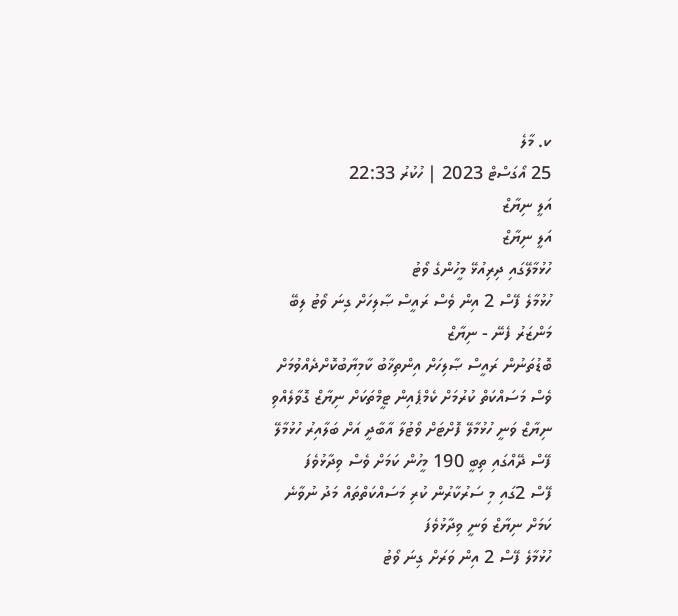ކ. މާލެ
25 އޯގަސްޓް 2023 | ހުކުރު 22:33
އަލީ ނިޔާޒް
އަލީ ނިޔާޒް
ހުޅުމާލޭގައި ދިރިއުޅޭ މީހުންގެ ވޯޓު
ހުޅުމާލެ ފޭސް 2 އިން ވެސް ރައީސް ޞާލިހަށް ގިނަ ވޯޓު ލިބޭ މަންޒަރު ފެނޭ - ނިޔާޒް
ބޮޑުތަނުން ރައީސް ޞާލިހަށް އިންތިޚާބު ކާމިޔާބުކޮށްދެއްވުމަށް ވެސް މަސައްކަތް ކުރުމަށް ކެމްޕެއިން ޓީމްތަކަށް ނިޔާޒް ގޮވާލެއްވި
ނިޔާޒް ވަނީ ހުޅުމާލޭ ފޮށްޓަށް ވޯޓުލާ އާބާދީ އަށް ބަލާއިރު ހުޅުމާލޭ ފޭސް ދޭއްގައި ތިބީ 190 މީހުން ކަމަށް ވެސް ވިދާޅުވެފަ
ފޭސް 2ގައި މި ސަރުކާރުން ކުރި މަސައްކަތްތައް މަދު ނުވާނެ ކަމަށް ނިޔާޒް ވަނީ ވިދާޅުވެފަ
ހުޅުމާލެ ފޭސް 2 އިން ވަރަށް ގިނަ ވޯޓު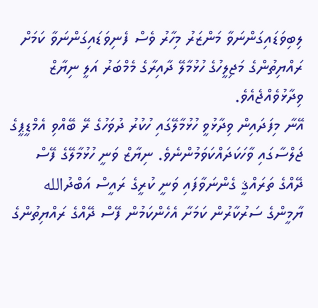ލިބިވަޑައިގަންނަވާ މަންޒަރު މިހާރު ވެސް ފެނިވަޑައިގަންނަވާ ކަމަށް ރައްޔިތުންގެ މަޖިލީހުގެ ހުޅުމާލޭ ދާއިރާގެ މެމްބަރު އަލީ ނިޔާޒް ވިދާޅުވެއްޖެއެވެ.
އޭނާ މިފަދައިން ވިދާޅުވީ ހުޅުމާލޭގައި ހުކުރު ދުވަހުގެ ރޭ ބޭއްވި އެމްޑީޕީގެ ޖަލްސާގައި ވާހަކަދައްކަވަމުންނެވެ. ނިޔާޒް ވަނީ ހުޅުމާލޭގެ ފޭސް ދޭއްގެ ތަރައްޤީ ގެންނަވާފައި ވަނީ ކުރީގެ ރައީސް އަބްދުالله ޔާމީންގެ ސަރުކާރުން ކަމަށާ އެހެންކަމުން ފޭސް ދޭއްގެ ރައްޔިތުންގެ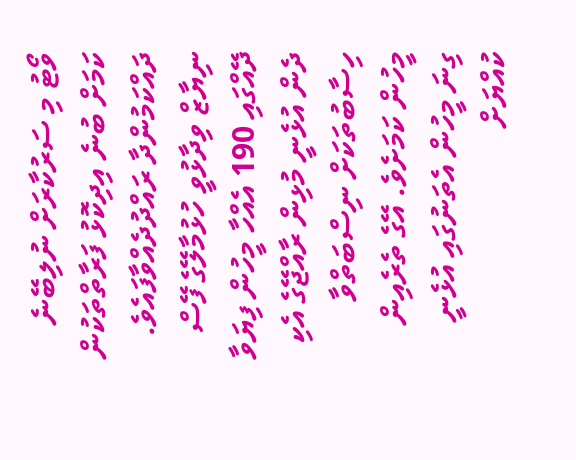ވޯޓު މި ސަރުކާރަށް ނުލިބޭނެ ކަމަށް ބުނެ އިދިކޮޅު ފަރާތްތަކުން ދައްކަމުންދާ ރައްދުދެއްވާފައެވެ. ނިޔާޒް ވިދާޅުވީ ހުޅުމާލޭގެ ފޭސް ދޭއްގައި 190 އެއްހާ މީހުން ފިޔަވާ ދެން އުޅެނީ މުޅިން ރާއްޖޭގެ އެކި ހިސާބުތަކަށް ނިސްބަތްވާ މީހުން ކަމަށެވެ. އޭގެ ތެރެއިން ގިނަ މީހުން އެތަނުގައި އުޅެނީ ކުއްޔަށް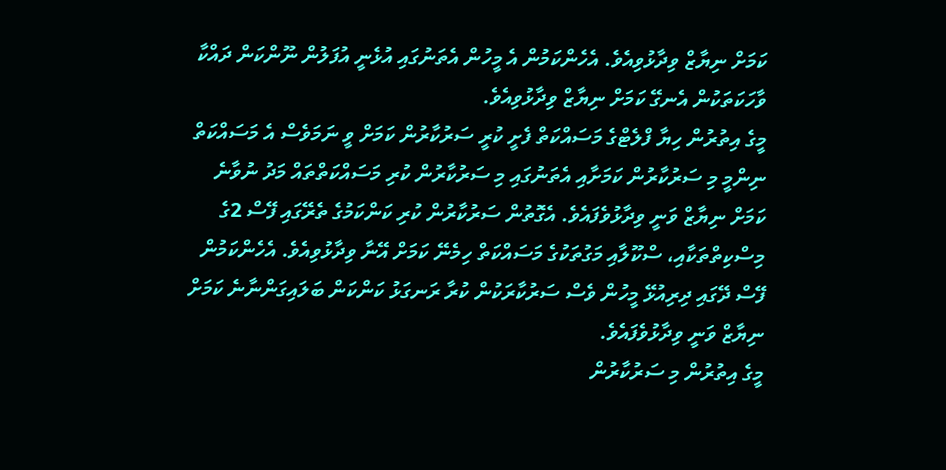ކަމަށް ނިޔާޒް ވިދާޅުވިއެވެ. އެހެންކަމުން އެ މީހުން އެތަނުގައި އުޅެނީ އުފަލުން ނޫންކަން ދައްކާ ވާހަކަތަކުން އެނގޭ ކަމަށް ނިޔާޒް ވިދާޅުވިއެވެ.
މީގެ އިތުރުން ހިޔާ ފްލެޓްގެ މަސައްކަތް ފެށީ ކުރީ ސަރުކާރުން ކަމަށް ވީ ނަމަވެސް އެ މަސައްކަތް ނިންމީ މި ސަރުކާރުން ކަމަށާއި އެތަނުގައި މި ސަރުކާރުން ކުރި މަސައްކަތްތައް މަދު ނުވާނެ ކަމަށް ނިޔާޒް ވަނީ ވިދާޅުވެފައެވެ. އެގޮތުން ސަރުކާރުން ކުރި ކަންކަމުގެ ތެރޭގައި ފޭސް 2ގެ މިސްކިތްތަކާއި، ސްކޫލާއި މަގުތަކުގެ މަސައްކަތް ހިމެނޭ ކަމަށް އޭނާ ވިދާޅުވިއެވެ. އެހެންކަމުން ފޭސް ދޭގައި ދިރިއުޅޭ މީހުން ވެސް ސަރުކާރަކުން ކުރާ ރަނގަޅު ކަންކަން ބަލައިގަންނާނެ ކަމަށް ނިޔާޒް ވަނީ ވިދާޅުވެފައެވެ.
މީގެ އިތުރުން މި ސަރުކާރުން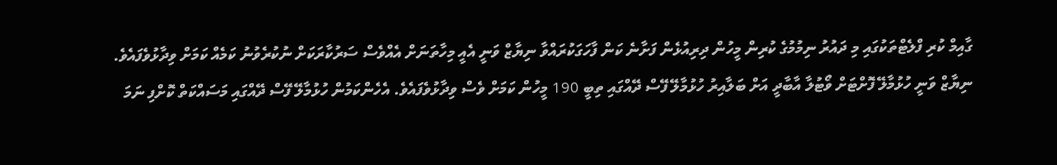ގާއިމް ކުރި ފްލެޓްތަކުގައި މި ދައުރު ނިމުމުގެ ކުރިން މީހުން ދިރިއުޅެން ފަށާނެ ކަން ފާހަގަކުރައްވާ ނިޔާޒް ވަނީ އެއީ މިހާތަނަށް އެއްވެސް ސަރުކާރަކަށް ނުކުރެވުނު ކަމެއް ކަމަށް ވިދާޅުވެފައެވެ.
ނިޔާޒް ވަނީ ހުޅުމާލޭ ފޮށްޓަށް ވޯޓުލާ އާބާދީ އަށް ބަލާއިރު ހުޅުމާލޭ ފޭސް ދޭއްގައި ތިބީ 190 މީހުން ކަމަށް ވެސް ވިދާޅުވެފައެވެ. އެހެންކަމުން ހުޅުމާލޭ ފޭސް ދޭއްގައި މަސައްކަތް ކޮށްފި ނަމަ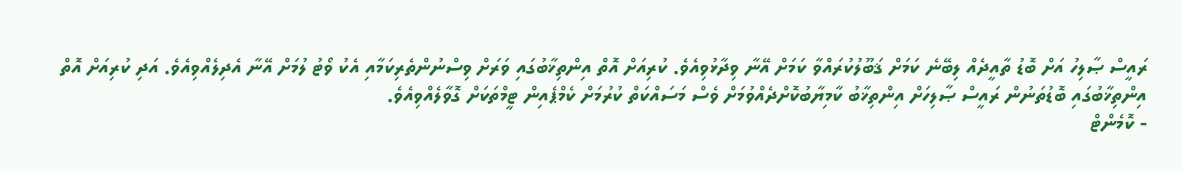ރައީސް ޞާލިހު އަށް ބޮޑު ތާއީދެއް ލިބޭނެ ކަމަށް ޤަބޫލުކުރައްވާ ކަމަށް އޭނާ ވިދާޅުވިއެވެ. ކުރިއަށް އޮތް އިންތިޚާބުގައި ވަރަށް ވިސްނުންތެރިކަމާއި އެކު ވޯޓު ލުމަށް އޭނާ އެދިލެއްވިއެވެ. އަދި ކުރިއަށް އޮތް އިންތިޚާބުގައި ބޮޑުތަނުން ރައީސް ޞާލިހަށް އިންތިޚާބު ކާމިޔާބުކޮށްދެއްވުމަށް ވެސް މަސައްކަތް ކުރުމަށް ކެމްޕެއިން ޓީމްތަކަށް ގޮވާލެއްވިއެވެ.
- ކޮމެންޓް